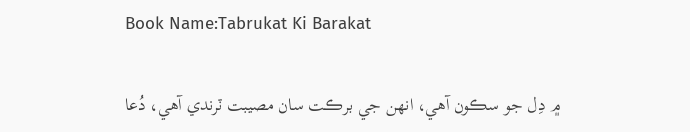Book Name:Tabrukat Ki Barakat

۾ دِل جو سڪون آهي، انهن جي برڪت سان مصيبت ٽرندي آهي، دُعا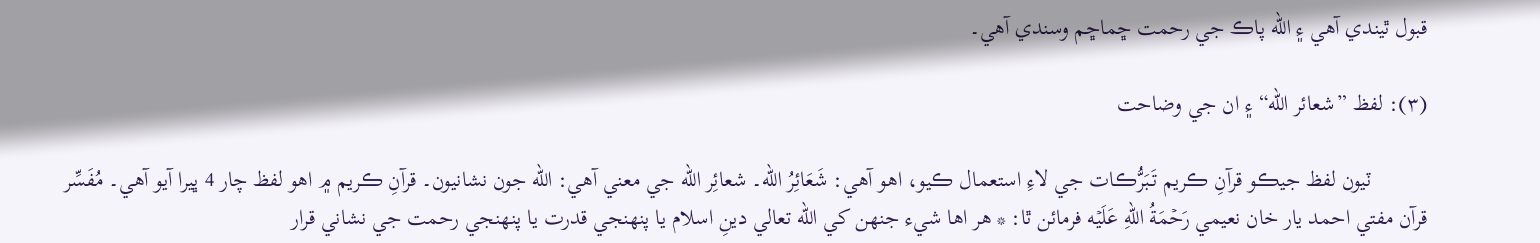قبول ٿيندي آهي ۽ الله پاڪ جي رحمت ڇماڇم وسندي آهي۔

(۳): لفظ ”شعائر الله“ ۽ ان جي وضاحت

          ٽيون لفظ جيڪو قرآنِ ڪريم تَبَرُّڪات جي لاءِ استعمال ڪيو، اهو آهي: شَعَائِرُ الله۔ شعائِر الله جي معني آهي: الله جون نشانيون۔ قرآنِ ڪريم ۾ اهو لفظ چار 4 ڀيرا آيو آهي۔ مُفَسِّر قرآن مفتي احمد يار خان نعيمي رَحۡمَةُ اللهِ عَلَيۡه فرمائن ٿا: * هر اها شيء جنهن کي الله تعالي دينِ اسلام يا پنهنجي قدرت يا پنهنجي رحمت جي نشاني قرار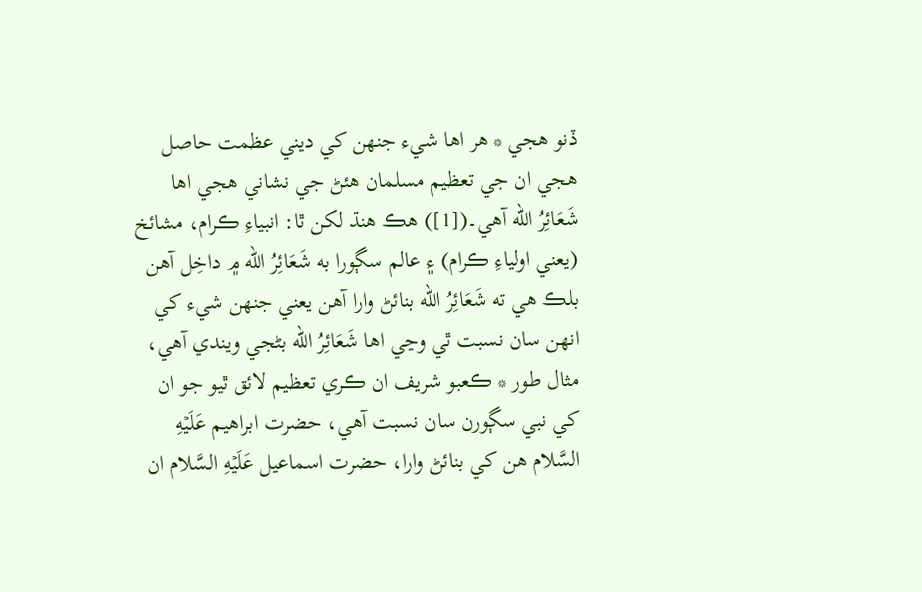ڏنو هجي * هر اها شيء جنهن کي ديني عظمت حاصل هجي ان جي تعظيم مسلمان هئڻ جي نشاني هجي اها شَعَائِرُ الله آهي۔([1]) هڪ هنڌ لکن ٿا: انبياءِ ڪرام، مشائخ (يعني اولياءِ ڪرام) ۽ عالم سڳورا به شَعَائِرُ الله ۾ داخِل آهن بلڪ هي ته شَعَائِرُ الله بنائڻ وارا آهن يعني جنهن شيء کي انهن سان نسبت ٿي وڃي اها شَعَائِرُ الله بڻجي ويندي آهي، مثال طور * ڪعبو شريف ان ڪري تعظيم لائق ٿيو جو ان کي نبي سڳورن سان نسبت آهي، حضرت ابراهيم عَلَيۡهِ السَّلام هن کي بنائڻ وارا، حضرت اسماعيل عَلَيۡهِ السَّلام ان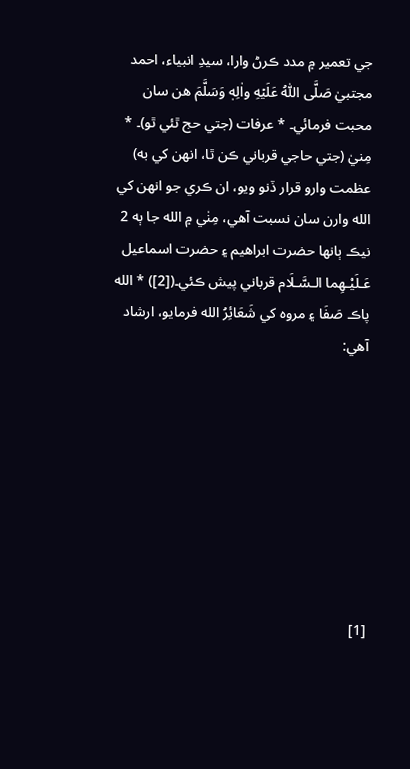جي تعمير ۾ مدد ڪرڻ وارا، سيدِ انبياء، احمد مجتبيٰ صَلَّى اللّٰهُ عَلَيۡهِ واٰلِهٖ وَسَلَّمَ هن سان محبت فرمائي۔ * عرفات (جتي حج ٿئي ٿو)۔ * مِنيٰ (جتي حاجي قرباني ڪن ٿا، انهن کي به) عظمت وارو قرار ڏنو ويو، ان ڪري جو انهن کي الله وارن سان نسبت آهي، مِنٰي ۾ الله جا ٻه 2 نيڪ ٻانها حضرت ابراهيم ۽ حضرت اسماعيل عَـلَيْـهِما الـسَّـلَام قرباني پيش ڪئي۔([2]) * الله پاڪ صَفَا ۽ مروه کي شَعَائِرُ الله فرمايو، ارشاد آهي:








[1]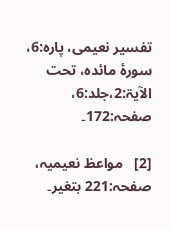تفسیر نعیمی، پارہ:6، سورۂ مائدہ، تحت الآیۃ:2،جلد:6، صفحہ:172۔

[2]   مواعظ نعیمیہ، صفحہ:221 بتغیر۔